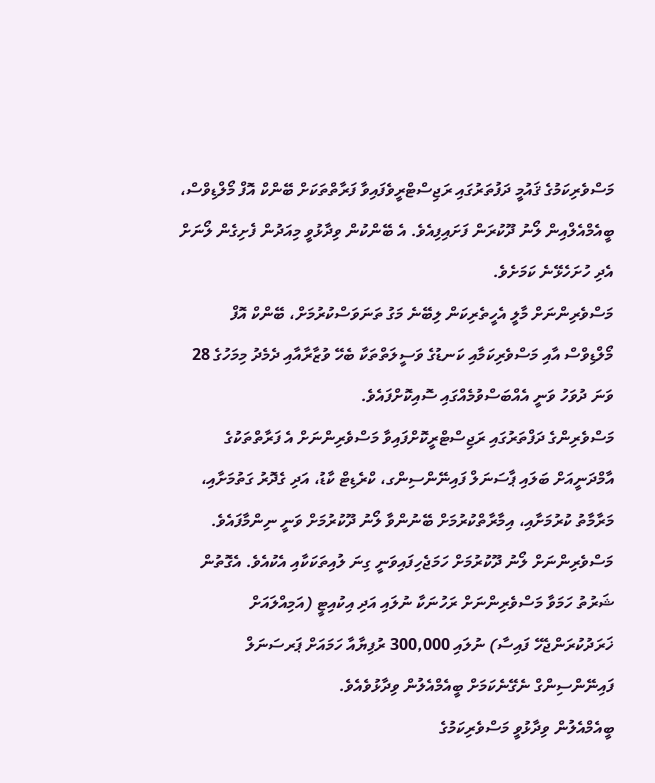މަސްވެރިކަމުގެ ޤައުމީ ދަފުތަރުގައި ރަޖިސްޓްރީވެފައިވާ ފަރާތްތަކަށް ބޭންކް އޮފް މޯލްޑިވްސް، ބީއެމްއެލްއިން ލޯނު ދޫކުރަން ފަށައިފިއެވެ. އެ ބޭންކުން ވިދާޅުވީ މިއަދުން ފެށިގެން ލޯނަށް އެދި ހުށަހެޅޭނެ ކަމަށެވެ.
މަސްވެރިންނަށް މާލީ އެހީތެރިކަން ލިބޭނެ މަގު ތަނަވަސްކުރުމަށް، ބޭންކް އޮފް މޯލްޑިވްސް އާއި މަސްވެރިކަމާއި ކަނޑުގެ ވަސީލަތްތަކާ ބެހޭ ވުޒާރާއާއި ދެމެދު މިމަހުގެ 28 ވަނަ ދުވަހު ވަނީ އެއްބަސްވުމެއްގައި ސޮއިކޮށްފައެވެ.
މަސްވެރިންގެ ދަފްތަރުގައި ރަޖިސްޓްރީކޮށްފައިވާ މަސްވެރިންނަށް އެ ފަރާތްތަކުގެ އާމްދަނީއަށް ބަލައި ޕާސަނަލް ފައިނޭންސިންގ، ކްރެޑިޓް ކާޑު، އަދި ގެދޮރު ގަތުމަށާއި، މަރާމާތު ކުރުމަށާއި، އިމާރާތްކުރުމަށް ބޭނުންވާ ލޯނު ދޫކުރުމަށް ވަނީ ނިންމާފައެވެ.
މަސްވެރިންނަށް ލޯނު ދޫކުރުމަށް ހަމަޖެހިފައިވަނީ ގިނަ ލުއިތަކަކާއި އެކުއެވެ. އެގޮތުން ޝަރުތު ހަމަވާ މަސްވެރިންނަށް ރަހުނަކާ ނުލައި އަދި އިކުއިޓީ (އަމިއްލައަށް ޚަރަދުކުރަންޖެހޭ ފައިސާ) ނުލައި 300,000 ރުފިޔާއާ ހަމައަށް ޕަރސަނަލް ފައިނޭންސިންގް ނެގޭނެކަމަށް ބީއެމްއެލުން ވިދާޅުވެއެވެ.
ބީއެމްއެލުން ވިދާޅުވީ މަސްވެރިކަމުގެ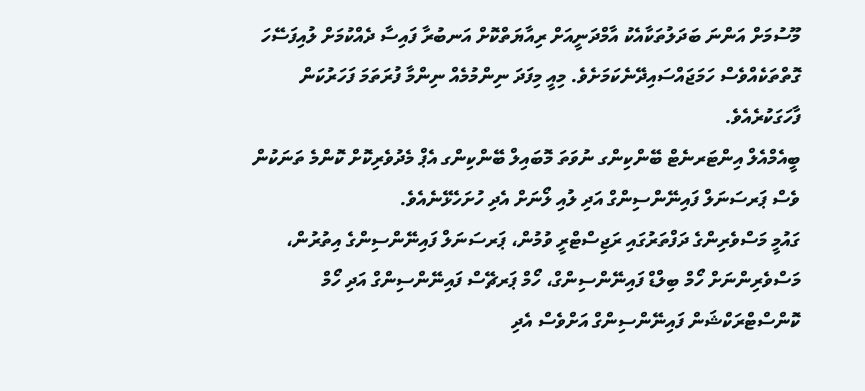މޫސުމަށް އަންނަ ބަދަލުތަކާއެކު އާމްދަނީއަށް ރިއާޔަތްކޮށް އަނބުރާ ފައިސާ ދެއްކުމަށް ލުއިފަސޭހަ ގޮތްތަކެއްވެސް ހަމަޖައްސައިދޭނެކަމަށެވެ. މިއީ މިފަދަ ނިންމުމެއް ނިންމާ ފުރަތަމަ ފަހަރުކަން ފާހަގަކުރެއެވެ.
ބީއެމްއެލް އިންޓަރނެޓް ބޭންކިންގ ނުވަތަ މޮބައިލް ބޭންކިންގ އެޕް މެދުވެރިކޮށް ކޮންމެ ތަނަކުން ވެސް ޕަރސަނަލް ފައިނޭންސިންގް އަދި ލުއި ލޯނަށް އެދި ހުށަހެޅޭނެއެވެ.
ގައުމީ މަސްވެރިންގެ ދަފްތަރުގައި ރަޖިސްޓްރީ ވުމުން، ޕަރސަނަލް ފައިނޭންސިންގެ އިތުރުން، މަސްވެރިންނަށް ހޯމް ބިލްޑް ފައިނޭންސިންގް، ހޯމް ޕަރޗޭސް ފައިނޭންސިންގް އަދި ހޯމް ކޮންސްޓްރަކްޝަން ފައިނޭންސިންގް އަށްވެސް އެދި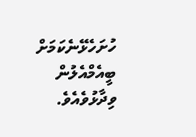ހުށަހެޅޭނެކަމަށް ބީއެމްއެލުން ވިދާޅުވެއެވެ.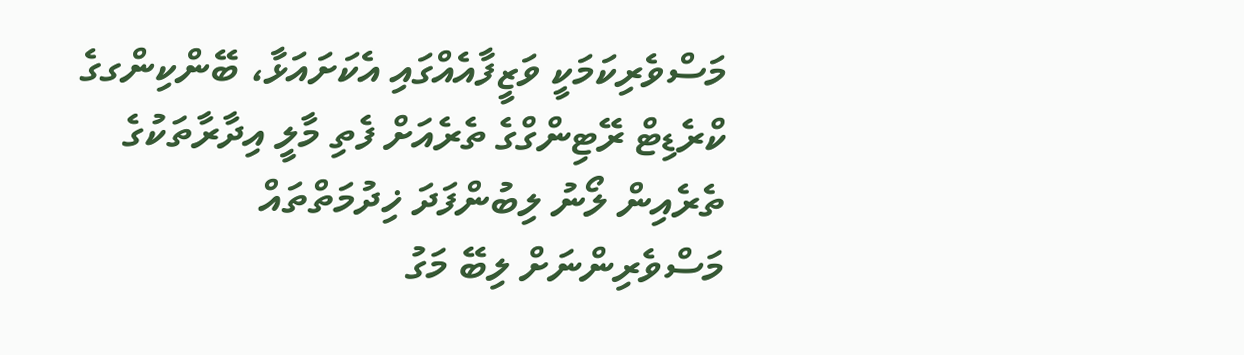މަސްވެރިކަމަކީ ވަޒީފާއެއްގައި އެކަށައަޅާ، ބޭންކިންގގެ ކްރެޑިޓް ރޭޓިންގްގެ ތެރެއަށް ފެތި މާލީ އިދާރާތަކުގެ ތެރެއިން ލޯނު ލިބުންފަދަ ޚިދުމަތްތައް މަސްވެރިންނަށް ލިބޭ މަގު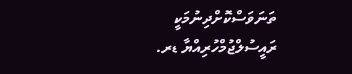ތަނަވަސްކޮށްދިނުމަކީ ރައީސުލްޖުމްހުރިއްޔާ ޑރ.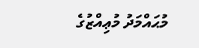މުޙައްމަދު މުޢިއްޒުގެ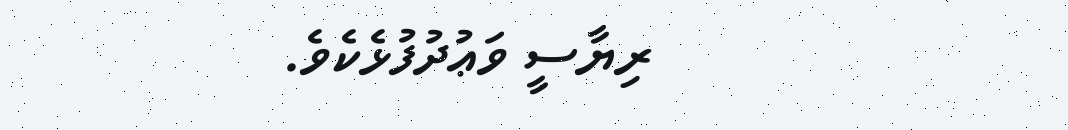ރިޔާސީ ވަޢުދުފުޅެކެވެ.